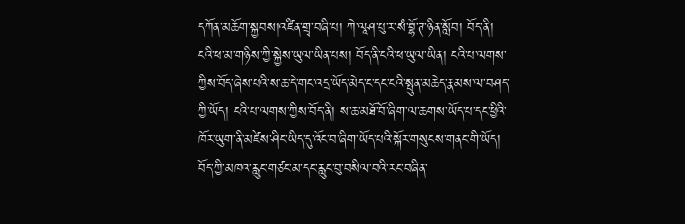དཀོན་མཆོག་སྐྱབས།འཛིན་གྲྭ་བཞི་པ། ཀེ་ལཱཤ་པུ་ར་སཾ་བྷོ་ཊ་ཉིན་སློབ། བོད་ནི། ངའི་ཕ་མ་གཉིས་ཀྱི་སྐྱེས་ཡུལ་ཡིན་པས། བོད་ནི་ངའི་ཕ་ཡུལ་ཡིན། ངའི་པ་ལགས་ཀྱིས་བོད་ཞེས་པའི་ས་ཆ་དེ་གང་འདྲ་ཡོད་མེད་ང་དང་ངའི་སྤུན་མཆེད་རྣམས་ལ་བཤད་ཀྱི་ཡོད། ངའི་པ་ལགས་ཀྱིས་བོད་ནི། ས་ཆ་མཐོ་བོ་ཞིག་ལ་ཆགས་ཡོད་པ་དང་ཕྱིའི་ཁོར་ཡུག་ནི་མཛེས་ཤིང་ཡིད་དུ་འོང་བ་ཞིག་ཡོད་པའི་སྐོར་གསུངས་གནང་གི་ཡོད། བོད་ཀྱི་མཁའ་རླུང་གཙང་མ་དང་རླུང་བུ་བསིལ་བའི་རང་བཞིན་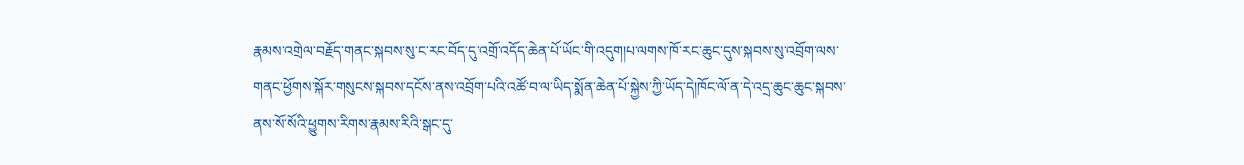རྣམས་འགྲེལ་བརྗོད་གནང་སྐབས་སུ་ང་རང་བོད་དུ་འགྲོ་འདོད་ཆེན་པོ་ཡོང་གི་འདུག།པ་ལགས་ཁོ་རང་ཆུང་དུས་སྐབས་སུ་འབྲོག་ལས་གནང་ཕྱོགས་སྐོར་གསུངས་སྐབས་དངོས་ནས་འབྲོག་པའི་འཚོ་བ་ལ་ཡིད་སྨོན་ཆེན་པོ་སྐྱེས་ཀྱི་ཡོད་དེ།ཁོང་ལོ་ན་དེ་འདྲ་ཆུང་ཆུང་སྐབས་ནས་སོ་སོའི་ཕྱུགས་རིགས་རྣམས་རིའི་སྒང་དུ་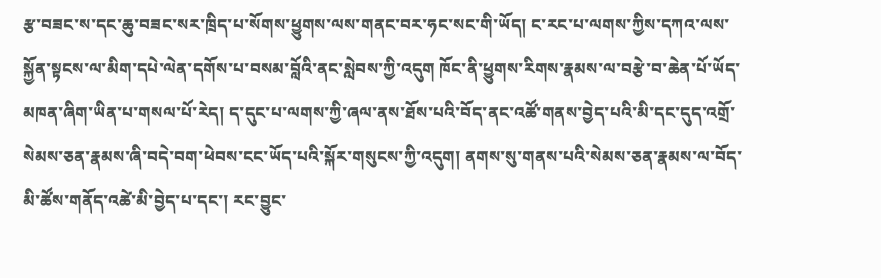རྩ་བཟང་ས་དང་ཆུ་བཟང་སར་ཁྲིད་པ་སོགས་ཕྱུགས་ལས་གནང་བར་ཧང་སང་གི་ཡོད། ང་རང་པ་ལགས་ཀྱིས་དཀའ་ལས་སྐྱོན་སྟངས་ལ་མིག་དཔེ་ལེན་དགོས་པ་བསམ་བློའི་ནང་སླེབས་ཀྱི་འདུག ཁོང་ནི་ཕྱུགས་རིགས་རྣམས་ལ་བརྩེ་བ་ཆེན་པོ་ཡོད་མཁན་ཞིག་ཡིན་པ་གསལ་པོ་རེད། ད་དུང་པ་ལགས་ཀྱི་ཞལ་ནས་ཐོས་པའི་བོད་ནང་འཚོ་གནས་བྱེད་པའི་མི་དང་དུད་འགྲོ་སེམས་ཅན་རྣམས་ཞི་བདེ་བག་ཕེབས་ངང་ཡོད་པའི་སྐོར་གསུངས་ཀྱི་འདུག། ནགས་སུ་གནས་པའི་སེམས་ཅན་རྣམས་ལ་བོད་མི་ཚོས་གནོད་འཚེ་མི་བྱེད་པ་དང་། རང་བྱུང་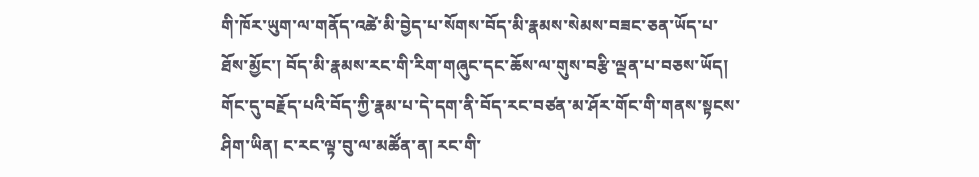གི་ཁོར་ཡུག་ལ་གནོད་འཚེ་མི་བྱེད་པ་སོགས་བོད་མི་རྣམས་སེམས་བཟང་ཅན་ཡོད་པ་ཐོས་མྱོང་། བོད་མི་རྣམས་རང་གི་རིག་གཞུང་དང་ཆོས་ལ་གུས་བརྩི་ལྡན་པ་བཅས་ཡོད། གོང་དུ་བརྗོད་པའི་བོད་ཀྱི་རྣམ་པ་དེ་དག་ནི་བོད་རང་བཙན་མ་ཤོར་གོང་གི་གནས་སྟངས་ཤིག་ཡིན། ང་རང་ལྟ་བུ་ལ་མཚོན་ན། རང་གི་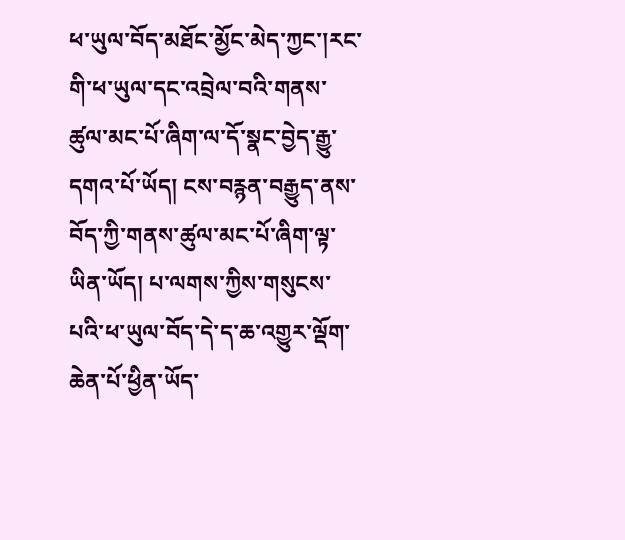ཕ་ཡུལ་བོད་མཐོང་མྱོང་མེད་ཀྱང་།རང་གི་ཕ་ཡུལ་དང་འབྲེལ་བའི་གནས་ཚུལ་མང་པོ་ཞིག་ལ་དོ་སྣང་བྱེད་རྒྱུ་དགའ་པོ་ཡོད། ངས་བརྙན་བརྒྱུད་ནས་བོད་ཀྱི་གནས་ཚུལ་མང་པོ་ཞིག་ལྟ་ཡིན་ཡོད། པ་ལགས་ཀྱིས་གསུངས་པའི་ཕ་ཡུལ་བོད་དེ་ད་ཆ་འགྱུར་ལྡོག་ཆེན་པོ་ཕྱིན་ཡོད་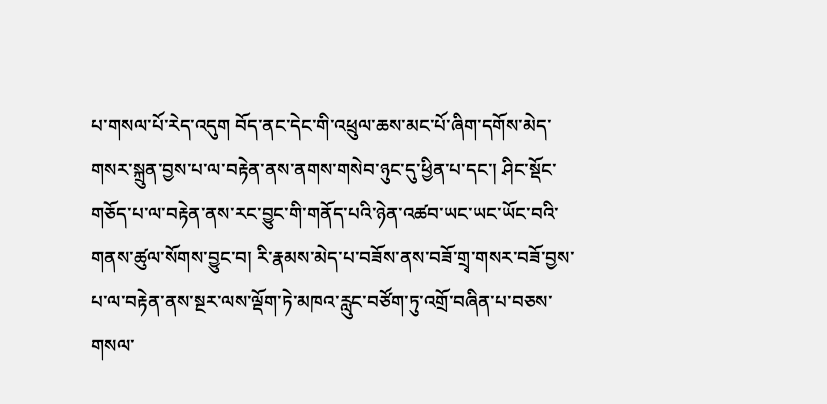པ་གསལ་པོ་རེད་འདུག བོད་ནང་དེང་གི་འཕྲུལ་ཆས་མང་པོ་ཞིག་དགོས་མེད་གསར་སྐྲུན་བྱས་པ་ལ་བརྟེན་ནས་ནགས་གསེབ་ཉུང་དུ་ཕྱིན་པ་དང་། ཤིང་སྡོང་གཅོད་པ་ལ་བརྟེན་ནས་རང་བྱུང་གི་གནོད་པའི་ཉེན་འཚབ་ཡང་ཡང་ཡོང་བའི་གནས་ཚུལ་སོགས་བྱུང་བ། རི་རྣམས་མེད་པ་བཟོས་ནས་བཟོ་གྲྭ་གསར་བཟོ་བྱས་པ་ལ་བརྟེན་ནས་སྔར་ལས་ལྡོག་ཏེ་མཁའ་རླུང་བཙོག་ཏུ་འགྲོ་བཞིན་པ་བཅས་གསལ་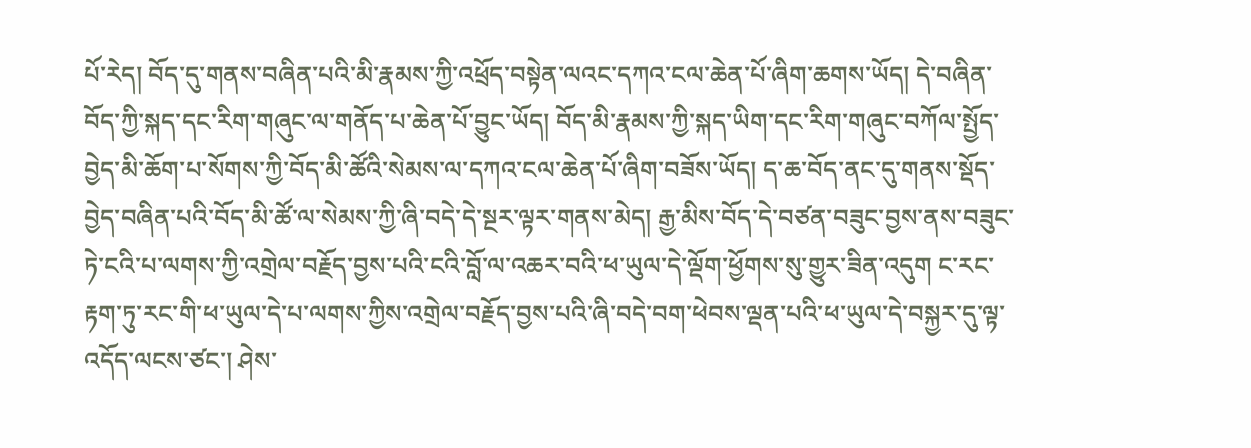པོ་རེད། བོད་དུ་གནས་བཞིན་པའི་མི་རྣམས་ཀྱི་འཕྲོད་བསྟེན་ལའང་དཀའ་ངལ་ཆེན་པོ་ཞིག་ཆགས་ཡོད། དེ་བཞིན་བོད་ཀྱི་སྐད་དང་རིག་གཞུང་ལ་གནོད་པ་ཆེན་པོ་བྱུང་ཡོད། བོད་མི་རྣམས་ཀྱི་སྐད་ཡིག་དང་རིག་གཞུང་བཀོལ་སྤྱོད་བྱེད་མི་ཆོག་པ་སོགས་ཀྱི་བོད་མི་ཚོའི་སེམས་ལ་དཀའ་ངལ་ཆེན་པོ་ཞིག་བཟོས་ཡོད། ད་ཆ་བོད་ནང་དུ་གནས་སྡོད་བྱེད་བཞིན་པའི་བོད་མི་ཚོ་ལ་སེམས་ཀྱི་ཞི་བདེ་དེ་སྔར་ལྟར་གནས་མེད། རྒྱ་མིས་བོད་དེ་བཙན་བཟུང་བྱས་ནས་བཟུང་ཏེ་ངའི་པ་ལགས་ཀྱི་འགྲེལ་བརྗོད་བྱས་པའི་ངའི་བློ་ལ་འཆར་བའི་ཕ་ཡུལ་དེ་ལྡོག་ཕྱོགས་སུ་གྱུར་ཟིན་འདུག ང་རང་རྟག་ཏུ་རང་གི་ཕ་ཡུལ་དེ་པ་ལགས་ཀྱིས་འགྲེལ་བརྗོད་བྱས་པའི་ཞི་བདེ་བག་ཕེབས་ལྡན་པའི་ཕ་ཡུལ་དེ་བསྐྱར་དུ་ལྟ་འདོད་ལངས་ཙང་། ཤེས་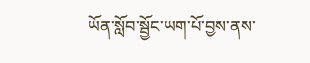ཡོན་སློབ་སྦྱོང་ཡག་པོ་བྱས་ནས་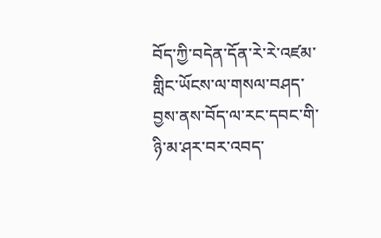བོད་ཀྱི་བདེན་དོན་རེ་རེ་འཛམ་གླིང་ཡོངས་ལ་གསལ་བཤད་བྱས་ནས་བོད་ལ་རང་དབང་གི་ཉི་མ་ཤར་བར་འབད་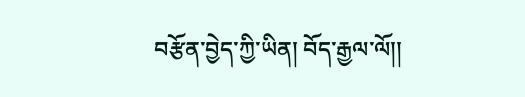བརྩོན་བྱེད་ཀྱི་ཡིན། བོད་རྒྱལ་ལོ།།